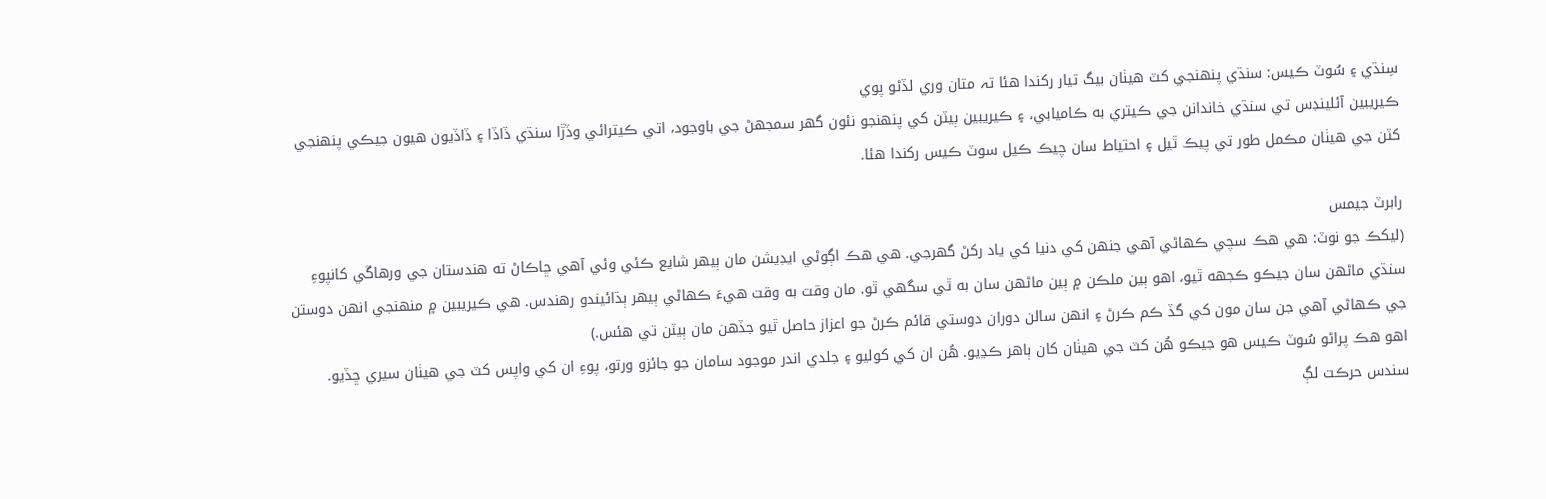سِنڌي ۽ سُوٽ ڪيس: سنڌي پنھنجي کٽ ھيٺان بيگ تيار رکندا ھئا تہ متان وري لڏڻو پوي
ڪيريبين آئلينڊس تي سنڌي خاندانن جي ڪيتري به ڪاميابي، ۽ ڪيريبين ٻيٽن کي پنهنجو نئون گهر سمجھڻ جي باوجود، اتي ڪيترائي وڏڙا سنڌي ڏاڏا ۽ ڏاڏيون ھيون جيڪي پنهنجي کٽن جي هيٺان مڪمل طور تي پيڪ ٿيل ۽ احتياط سان چيڪ ڪيل سوٽ ڪيس رکندا ھئا.

رابرٽ جيمس
(ليکڪ جو نوٽ: هي هڪ سچي ڪهاڻي آهي جنهن کي دنيا کي ياد رکڻ گهرجي. هي هڪ اڳوڻي ايڊيشن مان ٻيهر شايع ڪئي وئي آهي ڇاڪاڻ ته هندستان جي ورهاڱي کانپوءِ سنڌي ماڻهن سان جيڪو ڪجهه ٿيو، اهو ٻين ملڪن ۾ ٻين ماڻهن سان به ٿي سگهي ٿو. مان وقت به وقت هيءَ ڪهاڻي ٻيهر ٻڌائيندو رهندس. هي ڪيريبين ۾ منهنجي انهن دوستن جي ڪهاڻي آهي جن سان مون کي گڏ ڪم ڪرڻ ۽ انهن سالن دوران دوستي قائم ڪرڻ جو اعزاز حاصل ٿيو جڏهن مان ٻيٽن تي هئس.)
اهو هڪ پراڻو سُوٽ ڪيس هو جيڪو هُن کٽ جي هيٺان کان ٻاهر ڪڍيو. هُن ان کي کوليو ۽ جلدي اندر موجود سامان جو جائزو ورتو، پوءِ ان کي واپس کٽ جي هيٺان سيري ڇڏيو. سندس حرڪت لڳ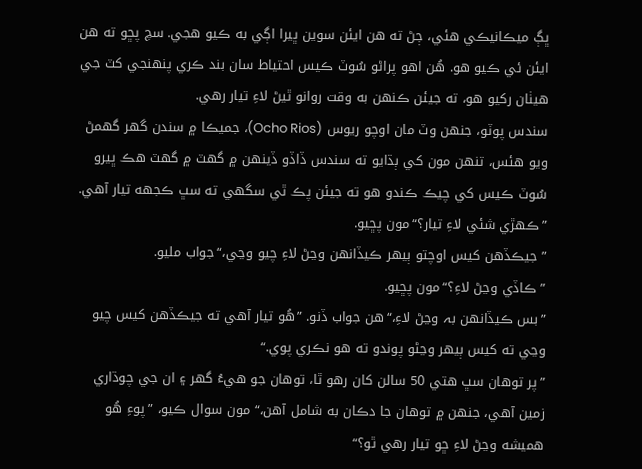ڀڳ ميڪانيڪي هئي، ڄڻ ته هن ايئن سوين ڀيرا اڳي به ڪيو هجي. سچ پڇو ته هن ايئن ئي ڪيو هو. هُن اهو پراڻو سُوٽ ڪيس احتياط سان بند ڪري پنهنجي کٽ جي هيٺان رکيو هو، ته جيئن ڪنهن به وقت روانو ٿيڻ لاءِ تيار رهي.
سندس پوٽو، جنهن وٽ مان اوچو ريوس (Ocho Rios)، جميڪا ۾ سندن گهر گهمڻ ويو هئس، تنهن مون کي ٻڌايو ته سندس ڏاڏو ڏينهن ۾ گهٽ ۾ گهٽ هڪ ڀيرو سُوٽ ڪيس کي چيڪ ڪندو هو ته جيئن پڪ ٿي سگهي ته سڀ ڪجهه تيار آهي.
”ڪهڙي شئي لاءِ تيار؟“مون پڇيو.
” جيڪڏهن کيس اوچتو ٻيهر ڪيڏانھن وڃڻ لاءِ چيو وڃي،“جواب مليو.
”ڪاڏي وڃڻ لاءِ؟“مون پڇيو.
”بس ڪيڏانھن بہ وڃڻ لاءِ،“هن جواب ڏنو. ”هُو تيار آهي ته جيڪڏهن کيس چيو وڃي ته کيس ٻيهر وڃڻو پوندو ته هو نڪري پوي.“
”پر توهان سڀ هتي 50 سالن کان رهو ٿا، توهان جو هيءُ گهر ۽ ان جي چوڌاري زمين آهي، جنهن ۾ توهان جا دڪان به شامل آهن،“ مون سوال ڪيو، ”پوءِ هُو هميشه وڃڻ لاءِ ڇو تيار رهي ٿو؟“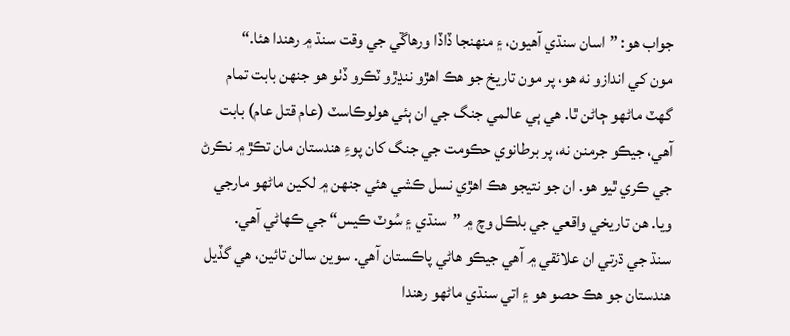جواب هو: ”اسان سنڌي آهيون، ۽ منهنجا ڏاڏا ورهاڱي جي وقت سنڌ ۾ رهندا هئا.“
مون کي اندازو نه هو، پر مون تاريخ جو هڪ اهڙو ننڍڙو ٽڪرو ڏٺو هو جنهن بابت تمام گهٽ ماڻهو ڄاڻن ٿا. هي ٻي عالمي جنگ جي ان ٻئي هولوڪاسٽ (عام قتل عام) بابت آهي، جيڪو جرمنن نه، پر برطانوي حڪومت جي جنگ کان پوءِ هندستان مان تڪڙ ۾ نڪرڻ جي ڪري ٿيو هو. ان جو نتيجو هڪ اهڙي نسل ڪشي هئي جنهن ۾ لکين ماڻهو مارجي ويا. هن تاريخي واقعي جي بلڪل وچ ۾ ”سنڌي ۽ سُوٽ ڪيس“ جي ڪهاڻي آهي.
سنڌ جي ڌرتي ان علائقي ۾ آهي جيڪو هاڻي پاڪستان آهي. سوين سالن تائين، هي گڏيل هندستان جو هڪ حصو هو ۽ اتي سنڌي ماڻهو رهندا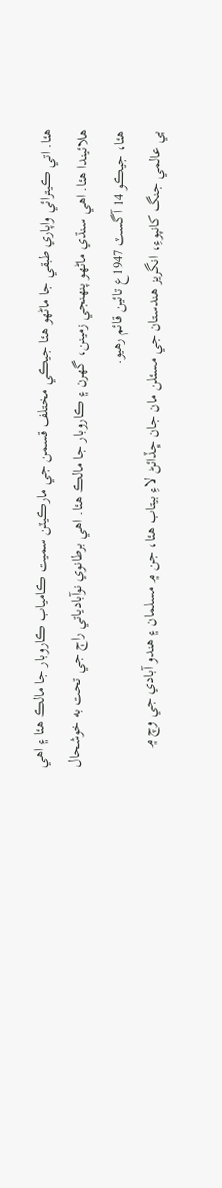هئا. اتي ڪيترائي واپاري طبقي جا ماڻهو هئا جيڪي مختلف قسمن جي مارڪيٽن سميت ڪامياب ڪاروبار جا مالڪ هئا ۽ اهي هلائيندا هئا. اهي سنڌي ماڻهو پنهنجي زمينن، گهرن ۽ ڪاروبار جا مالڪ هئا. اهي برطانوي نوآبادياتي راڄ جي تحت به خوشحال هئا، جيڪو 14 آگسٽ 1947ع تائين قائم رهيو.
ٻي عالمي جنگ کانپوءِ، انگريز هندستان جي مسئلن مان جان ڇڏائڻ لاءِ بيتاب هئا، جن ۾ مسلمان ۽ هندو آبادي جي وچ ۾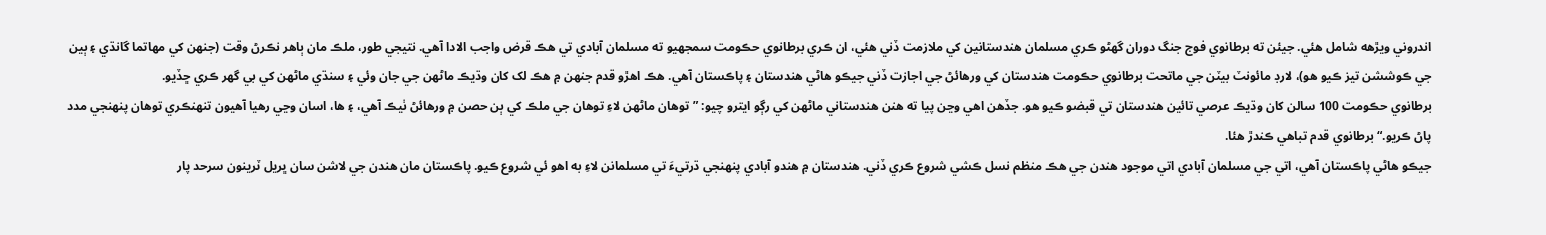اندروني ويڙهه شامل هئي. جيئن ته برطانوي فوج جنگ دوران گهڻو ڪري مسلمان هندستانين کي ملازمت ڏني هئي، ان ڪري برطانوي حڪومت سمجهيو ته مسلمان آبادي تي هڪ قرض واجب الادا آهي. نتيجي طور، ملڪ مان ٻاهر نڪرڻ وقت (جنهن کي مهاتما گانڌي ۽ ٻين جي ڪوششن تيز ڪيو هو)، لارڊ مائونٽ بيٽن جي ماتحت برطانوي حڪومت هندستان کي ورهائڻ جي اجازت ڏني جيڪو هاڻي هندستان ۽ پاڪستان آهي. هڪ اهڙو قدم جنهن ۾ هڪ لک کان وڌيڪ ماڻهن جي جان وئي ۽ سنڌي ماڻهن کي بي گهر ڪري ڇڏيو.
برطانوي حڪومت 100 سالن کان وڌيڪ عرصي تائين هندستان تي قبضو ڪيو هو. جڏهن اهي وڃن پيا ته هنن هندستاني ماڻهن کي رڳو ايترو چيو: ”توهان ماڻهن لاءِ توھان جي ملڪ کي ٻن حصن ۾ ورهائڻ ٺيڪ آهي، ۽ ها، اسان وڃي رهيا آهيون تنهنڪري توهان پنهنجي مدد پاڻ ڪريو.“ برطانوي قدم تباهي ڪندڙ هئا.
جيڪو هاڻي پاڪستان آهي، اتي جي مسلمان آبادي اتي موجود هندن جي هڪ منظم نسل ڪشي شروع ڪري ڏني. هندستان ۾ هندو آبادي پنهنجي ڌرتيءَ تي مسلمانن لاءِ به اهو ئي شروع ڪيو. پاڪستان مان هندن جي لاشن سان ڀريل ٽرينون سرحد پار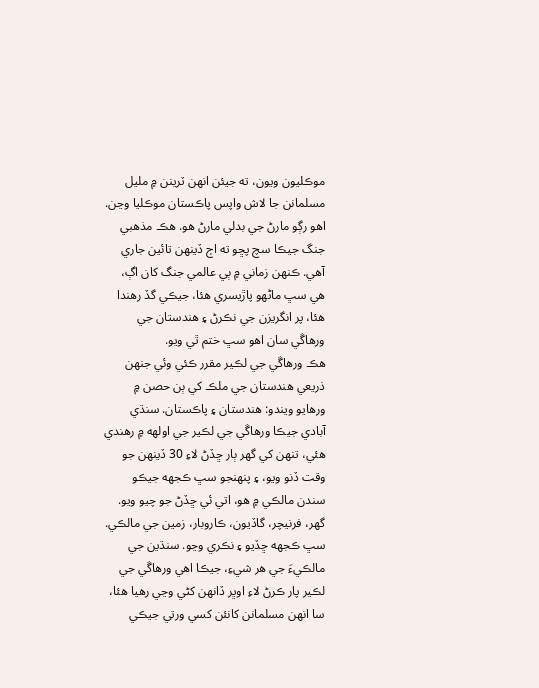موڪليون ويون، ته جيئن انهن ٽرينن ۾ مليل مسلمانن جا لاش واپس پاڪستان موڪليا وڃن. اهو رڳو مارڻ جي بدلي مارڻ هو. هڪ مذهبي جنگ جيڪا سچ پڇو ته اڄ ڏينهن تائين جاري آهي. ڪنهن زماني ۾ ٻي عالمي جنگ کان اڳ، هي سڀ ماڻهو پاڙيسري هئا، جيڪي گڏ رهندا هئا، پر انگريزن جي نڪرڻ ۽ هندستان جي ورهاڱي سان اهو سڀ ختم ٿي ويو.
هڪ ورهاڱي جي لڪير مقرر ڪئي وئي جنهن ذريعي هندستان جي ملڪ کي ٻن حصن ۾ ورهايو ويندو: هندستان ۽ پاڪستان. سنڌي آبادي جيڪا ورهاڱي جي لڪير جي اولهه ۾ رهندي هئي، تنهن کي گهر ٻار ڇڏڻ لاءِ 30 ڏينهن جو وقت ڏنو ويو، ۽ پنهنجو سڀ ڪجهه جيڪو سندن مالڪي ۾ هو، اتي ئي ڇڏڻ جو چيو ويو. گهر، فرنيچر، گاڏيون، ڪاروبار، زمين جي مالڪي. سڀ ڪجهه ڇڏيو ۽ نڪري وڃو. سنڌين جي مالڪيءَ جي هر شيءِ، جيڪا اهي ورهاڱي جي لڪير پار ڪرڻ لاءِ اوڀر ڏانهن کڻي وڃي رهيا هئا، سا انهن مسلمانن کانئن کسي ورتي جيڪي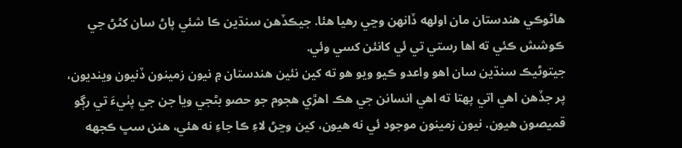هاڻوڪي هندستان مان اولهه ڏانهن وڃي رهيا هئا. جيڪڏهن سنڌين ڪا شئي پاڻ سان کڻڻ جي ڪوشش ڪئي ته اها رستي تي ئي کانئن کسي وئي.
جيتوڻيڪ سنڌين سان اهو واعدو ڪيو ويو هو ته کين نئين هندستان ۾ نيون زمينون ڏنيون وينديون، پر جڏهن اهي اتي پهتا ته اهي انسانن جي هڪ اهڙي هجوم جو حصو بڻجي ويا جن جي پٺيءَ تي رڳو قميصون هيون. نيون زمينون موجود ئي نه هيون، کين وڃڻ لاءِ ڪا جاءِ نه هئي، هنن سڀ ڪجهه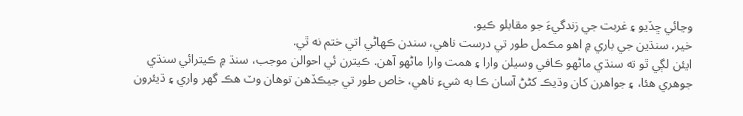وڃائي ڇڏيو ۽ غربت جي زندگيءَ جو مقابلو ڪيو.
خير، سنڌين جي باري ۾ اهو مڪمل طور تي درست ناهي، سندن ڪهاڻي اتي ختم نه ٿي.
ايئن لڳي ٿو ته سنڌي ماڻهو ڪافي وسيلن وارا ۽ همت وارا ماڻهو آهن. ڪيترن ئي احوالن موجب، سنڌ ۾ ڪيترائي سنڌي جوهري هئا، ۽ جواهرن کان وڌيڪ کڻڻ آسان ڪا به شيءِ ناهي، خاص طور تي جيڪڏهن توهان وٽ هڪ گهر واري ۽ ڌيئرون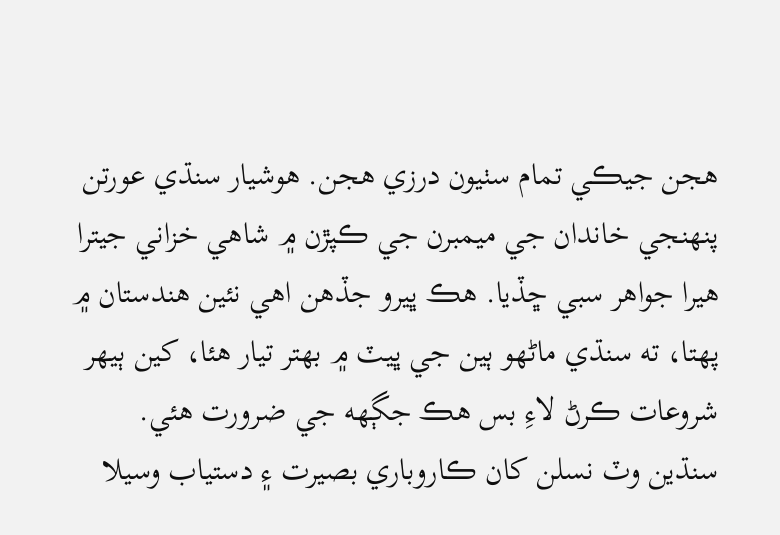هجن جيڪي تمام سٺيون درزي هجن. هوشيار سنڌي عورتن پنهنجي خاندان جي ميمبرن جي ڪپڙن ۾ شاهي خزاني جيترا هيرا جواهر سبي ڇڏيا. هڪ ڀيرو جڏهن اهي نئين هندستان ۾ پهتا، ته سنڌي ماڻهو ٻين جي ڀيٽ ۾ بهتر تيار هئا، کين ٻيهر شروعات ڪرڻ لاءِ بس هڪ جڳهه جي ضرورت هئي.
سنڌين وٽ نسلن کان ڪاروباري بصيرت ۽ دستياب وسيلا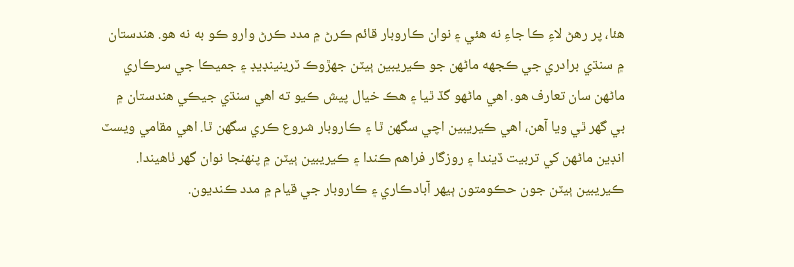هئا، پر رهڻ لاءِ ڪا جاءِ نه هئي ۽ نوان ڪاروبار قائم ڪرڻ ۾ مدد ڪرڻ وارو ڪو به نه هو. هندستان ۾ سنڌي برادري جي ڪجهه ماڻهن جو ڪيريبين ٻيٽن جهڙوڪ ٽرينينڊيڊ ۽ جميڪا جي سرڪاري ماڻهن سان تعارف هو. اهي ماڻهو گڏ ٿيا ۽ هڪ خيال پيش ڪيو ته اهي سنڌي جيڪي هندستان ۾ بي گهر ٿي ويا آهن، اهي ڪيريبين اچي سگهن ٿا ۽ ڪاروبار شروع ڪري سگهن ٿا. اهي مقامي ويسٽ انڊين ماڻهن کي تربيت ڏيندا ۽ روزگار فراهم ڪندا ۽ ڪيريبين ٻيٽن ۾ پنهنجا نوان گهر ٺاهيندا. ڪيريبين ٻيٽن جون حڪومتون ٻيهر آبادڪاري ۽ ڪاروبار جي قيام ۾ مدد ڪنديون.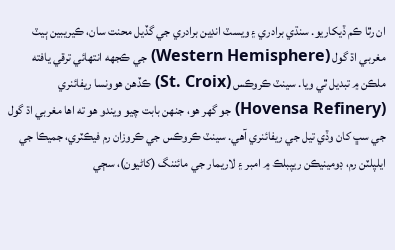ان رٿا ڪم ڏيکاريو. سنڌي برادري ۽ ويسٽ انڊين برادري جي گڏيل محنت سان، ڪيريبين ٻيٽ مغربي اڌ گول (Western Hemisphere) جي ڪجهه انتهائي ترقي يافته ملڪن ۾ تبديل ٿي ويا. سينٽ ڪروڪس (St. Croix) ڪڏهن هوونسا ريفائنري (Hovensa Refinery) جو گهر هو، جنهن بابت چيو ويندو هو ته اها مغربي اڌ گول جي سڀ کان وڏي تيل جي ريفائنري آهي. سينٽ ڪروڪس جي ڪروزان رم فيڪٽري، جميڪا جي ايلپلٽن رم، ڊومينيڪن ريپبلڪ ۾ امبر ۽ لاريمار جي مائننگ (کاڻيون)، سڄي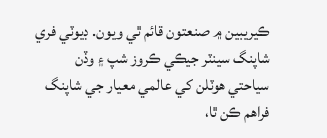ڪيريبين ۾ صنعتون قائم ٿي ويون. ڊيوٽي فري شاپنگ سينٽر جيڪي ڪروز شپ ۽ وڏن سياحتي هوٽلن کي عالمي معيار جي شاپنگ فراهم ڪن ٿا،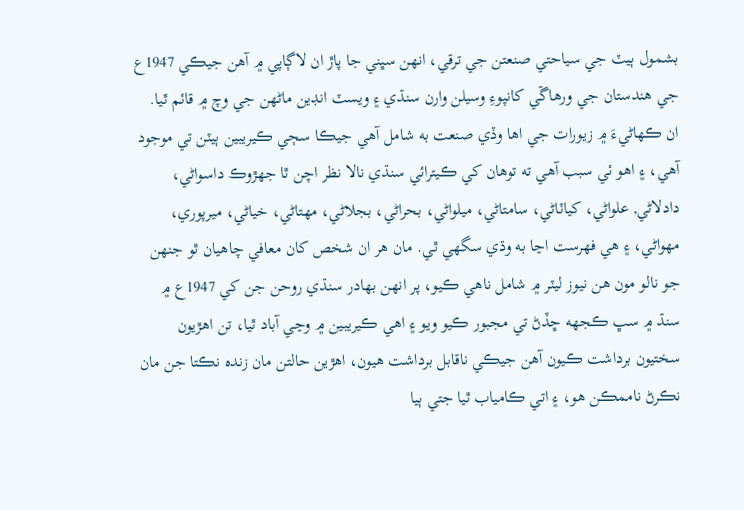بشمول ٻيٽ جي سياحتي صنعتن جي ترقي، انهن سڀني جا پاڙ ان لاڳاپي ۾ آهن جيڪي 1947ع جي هندستان جي ورهاڱي کانپوءِ وسيلن وارن سنڌي ۽ ويسٽ انڊين ماڻهن جي وچ ۾ قائم ٿيا.
ان ڪهاڻيءَ ۾ زيورات جي اها وڏي صنعت به شامل آهي جيڪا سڄي ڪيريبين ٻيٽن تي موجود آهي، ۽ اهو ئي سبب آهي ته توهان کي ڪيترائي سنڌي نالا نظر اچن ٿا جهڙوڪ داسواڻي، دادلاڻي, علواڻي، کياٽاڻي، سامتاڻي، ميلواڻي، بحراڻي، بجلاڻي، مهتاڻي، خياڻي، ميرپوري، مهواڻي، ۽ هي فهرست اڃا به وڌي سگهي ٿي. مان هر ان شخص کان معافي چاهيان ٿو جنهن جو نالو مون هن نيوز ليٽر ۾ شامل ناهي ڪيو، پر انهن بهادر سنڌي روحن جن کي 1947ع ۾ سنڌ ۾ سڀ ڪجهه ڇڏڻ تي مجبور ڪيو ويو ۽ اهي ڪيريبين ۾ وڃي آباد ٿيا، تن اهڙيون سختيون برداشت ڪيون آهن جيڪي ناقابل برداشت هيون، اهڙين حالتن مان زنده نڪتا جن مان نڪرڻ ناممڪن هو، ۽ اتي ڪامياب ٿيا جتي ٻيا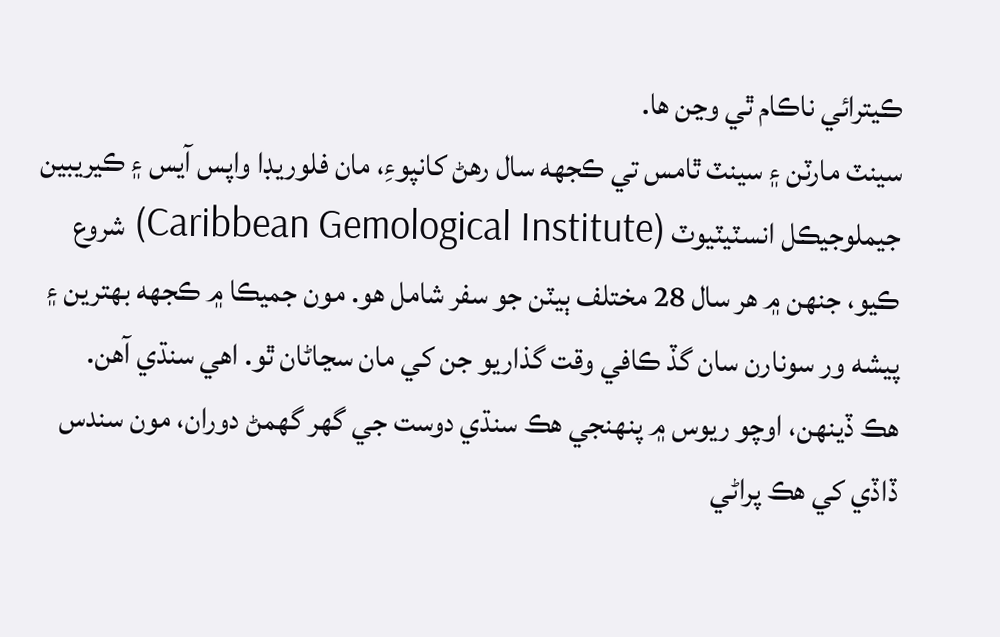ڪيترائي ناڪام ٿي وڃن ها.
سينٽ مارٽن ۽ سينٽ ٿامس تي ڪجهه سال رهڻ کانپوءِ، مان فلوريڊا واپس آيس ۽ ڪيريبين جيملوجيڪل انسٽيٽيوٽ (Caribbean Gemological Institute) شروع ڪيو، جنهن ۾ هر سال 28 مختلف ٻيٽن جو سفر شامل هو. مون جميڪا ۾ ڪجهه بهترين ۽ پيشه ور سونارن سان گڏ ڪافي وقت گذاريو جن کي مان سڃاڻان ٿو. اهي سنڌي آهن.
هڪ ڏينهن، اوچو ريوس ۾ پنهنجي هڪ سنڌي دوست جي گهر گهمڻ دوران، مون سندس ڏاڏي کي هڪ پراڻي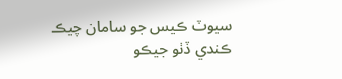سيوٽ ڪيس جو سامان چيڪ ڪندي ڏٺو جيڪو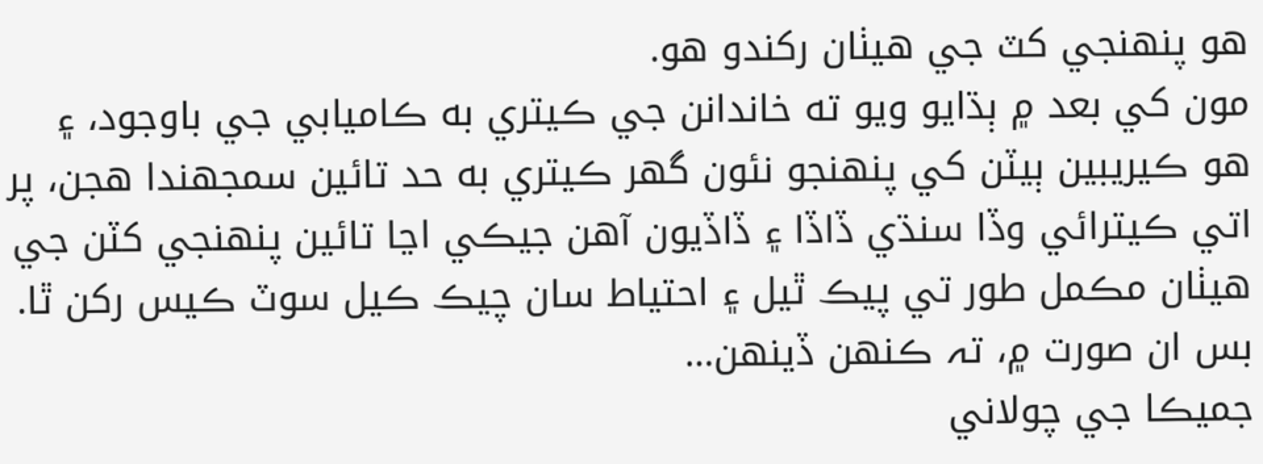هو پنهنجي کٽ جي هيٺان رکندو هو.
مون کي بعد ۾ ٻڌايو ويو ته خاندانن جي ڪيتري به ڪاميابي جي باوجود، ۽ هو ڪيريبين ٻيٽن کي پنهنجو نئون گهر ڪيتري به حد تائين سمجهندا هجن، پر اتي ڪيترائي وڏا سنڌي ڏاڏا ۽ ڏاڏيون آهن جيڪي اڃا تائين پنهنجي کٽن جي هيٺان مڪمل طور تي پيڪ ٿيل ۽ احتياط سان چيڪ ڪيل سوٽ ڪيس رکن ٿا.
بس ان صورت ۾، تہ ڪنهن ڏينهن…
جميڪا جي چولاني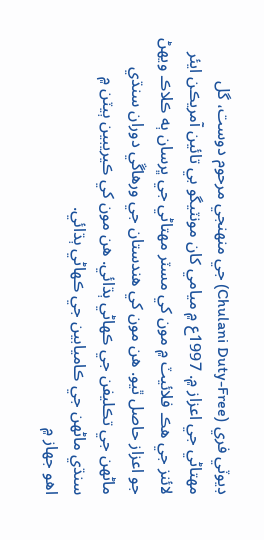ڊيوٽي فري (Chulani Duty-Free) جي منهنجي مرحوم دوست، گل مهتاڻي جي اعزاز ۾. 1997ع ۾ ميامي کان مونٽيگو بي تائين آمريڪن ايئر لائنز جي هڪ فلائيٽ ۾ مون کي مسٽر مهتاڻي جي ڀرسان ٻه ڪلاڪ ويهڻ جو اعزاز حاصل ٿيو. هن مون کي هندستان جي ورهاڱي دوران سنڌي ماڻهن جي تڪليفن جي ڪهاڻي ٻڌائي. هن مون کي ڪيريبين ٻيٽن ۾ سنڌي ماڻهن جي ڪاميابين جي ڪهاڻي ٻڌائي.
اهو جهاز ۾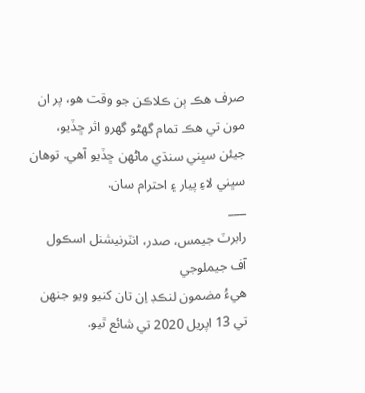صرف هڪ ٻن ڪلاڪن جو وقت هو، پر ان مون تي هڪ تمام گهڻو گهرو اثر ڇڏيو، جيئن سڀني سنڌي ماڻهن ڇڏيو آهي. توهان سڀني لاءِ پيار ۽ احترام سان.
___
رابرٽ جيمس، صدر، انٽرنيشنل اسڪول آف جيملوجي
ھيءُ مضمون لنڪڊ اِن تان کنيو ويو جنھن تي 13 اپريل 2020 تي شائع ٿيو.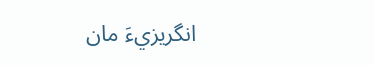انگريزيءَ مان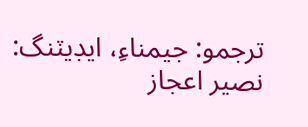ترجمو: جيمناءِ، ايڊيٽنگ: نصير اعجاز